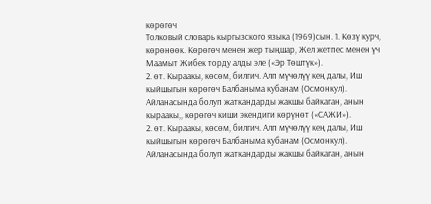көрөгөч
Толковый словарь кыргызского языка (1969)сын. 1. Көзү курч, көрөнөөк. Көрөгөч менен жер тыңшар, Жел жетпес менен үч Маамыт Жибек торду алды эле («Эр Төштүк»).
2. өт. Кыраакы, көсөм, билгич. Алп мүчөлүү кең далы, Иш кыйшыгын көрөгөч Балбаныма кубанам (Осмонкул). Айланасында болуп жаткандарды жакшы байкаган, анын кыраакы,, көрөгөч киши экендиги көрүнөт («САЖИ»).
2. өт. Кыраакы, көсөм, билгич. Алп мүчөлүү кең далы, Иш кыйшыгын көрөгөч Балбаныма кубанам (Осмонкул). Айланасында болуп жаткандарды жакшы байкаган, анын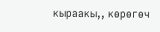кыраакы,, көрөгөч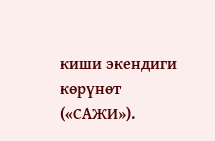киши экендиги көрүнөт («САЖИ»).